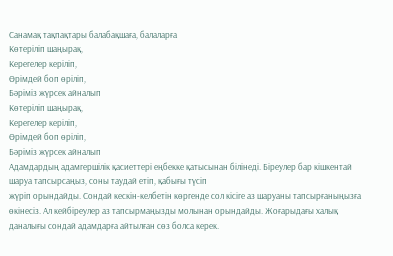Санамақ тақпақтары балабақшаға, балаларға
Көтеріліп шаңырақ,
Керегелер керіліп,
Өрімдей боп өріліп,
Бәріміз жүрсек айналып
Көтеріліп шаңырақ,
Керегелер керіліп,
Өрімдей боп өріліп,
Бәріміз жүрсек айналып
Адамдардың адамгершілік қасиеттері еңбекке қатысынан білінеді. Біреулер бар кішкентай шаруа тапсырсаңыз, соны таудай етіп, қабығы түсіп
жүріп орындайды. Сондай кескін-келбетін көргенде сол кісіге аз шаруаны тапсырғаныңызға өкінесіз. Ал кейбіреулер аз тапсырмаңызды молынан орындайды. Жоғарыдағы халық даналығы сондай адамдарға айтылған сөз болса керек.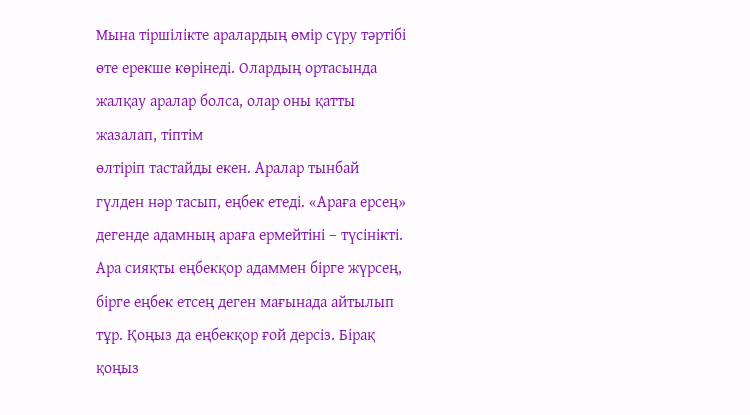Мына тіршілікте аралардың өмір сүру тәртібі өте ерекше көрінеді. Олардың ортасында жалқау аралар болса, олар оны қатты жазалап, тіптім
өлтіріп тастайды екен. Аралар тынбай гүлден нәр тасып, еңбек етеді. «Араға ерсең» дегенде адамның араға ермейтіні – түсінікті. Ара сияқты еңбекқор адаммен бірге жүрсең, бірге еңбек етсең деген мағынада айтылып тұр. Қоңыз да еңбекқор ғой дерсіз. Бірақ қоңыз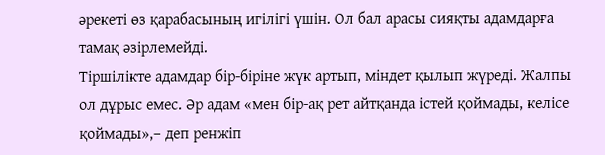әрекеті өз қарабасының игілігі үшін. Ол бал арасы сияқты адамдарға тамақ әзірлемейді.
Тіршілікте адамдар бір-біріне жүк артып, міндет қылып жүреді. Жалпы ол дұрыс емес. Әр адам «мен бір-ақ рет айтқанда істей қоймады, келісе қоймады»,– деп ренжіп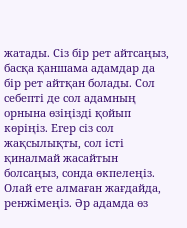жатады. Сіз бір рет айтсаңыз, басқа қаншама адамдар да бір рет айтқан болады. Сол себепті де сол адамның орнына өзіңізді қойып көріңіз. Егер сіз сол жақсылықты, сол істі қиналмай жасайтын болсаңыз, сонда өкпелеңіз. Олай ете алмаған жағдайда, ренжімеңіз. Әр адамда өз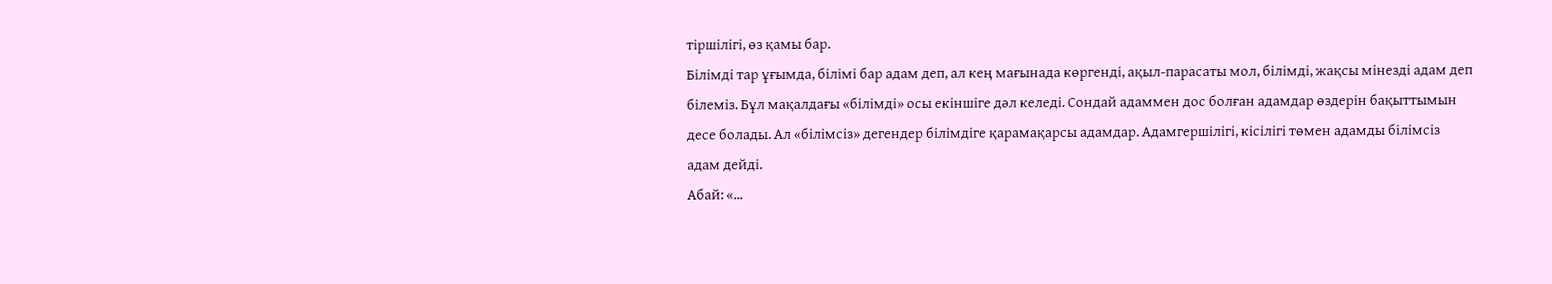тіршілігі, өз қамы бар.
Білімді тар ұғымда, білімі бар адам деп, ал кең мағынада көргенді, ақыл-парасаты мол, білімді, жақсы мінезді адам деп білеміз. Бұл мақалдағы «білімді» осы екіншіге дәл келеді. Сондай адаммен дос болған адамдар өздерін бақыттымын десе болады. Ал «білімсіз» дегендер білімдіге қарамақарсы адамдар. Адамгершілігі, кісілігі төмен адамды білімсіз адам дейді.
Абай: «...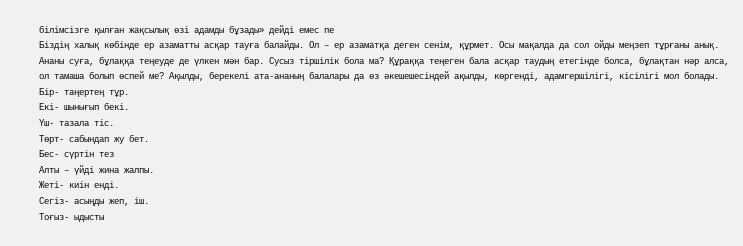білімсізге қылған жақсылық өзі адамды бұзады» дейді емес пе
Біздің халық көбінде ер азаматты асқар тауға балайды. Ол – ер азаматқа деген сенім, құрмет. Осы мақалда да сол ойды меңзеп тұрғаны анық. Ананы суға, бұлаққа теңеуде де үлкен мән бар. Сусыз тіршілік бола ма? Құраққа теңеген бала асқар таудың етегінде болса, бұлақтан нәр алса, ол тамаша болып өспей ме? Ақылды, берекелі ата-ананың балалары да өз әкешешесіндей ақылды, көргенді, адамгершілігі, кісілігі мол болады.
Бір- таңертең тұр.
Екі- шынығып бекі.
Үш- тазала тіс.
Төрт- сабындап жу бет.
Бес- сүртін тез
Алты – үйді жина жалпы.
Жеті- киін енді.
Сегіз- асыңды жеп, іш.
Тоғыз- ыдысты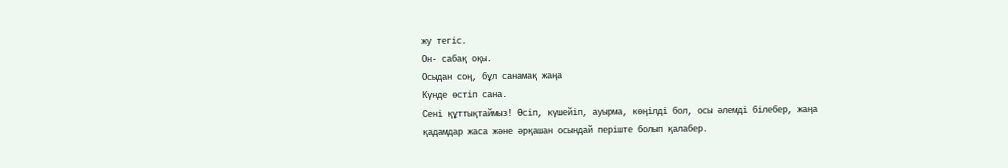жу тегіс.
Он- сабақ оқы.
Осыдан соң, бұл санамақ жаңа
Күнде өстіп сана.
Сені құттықтаймыз! Өсіп, күшейіп, ауырма, көңілді бол, осы әлемді білебер, жаңа қадамдар жаса және әрқашан осындай періште болып қалабер.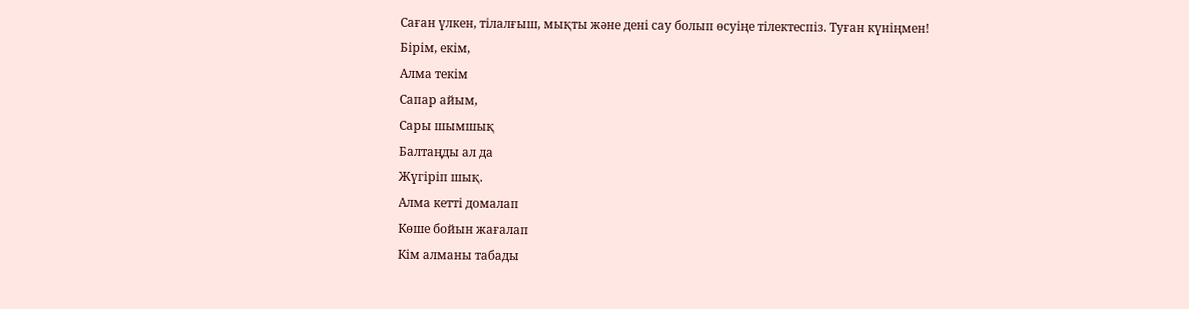Саған үлкен, тілалғыш, мықты және дені сау болып өсуіңе тілектеспіз. Туған күніңмен!
Бірім, екім,
Алма текім
Сапар айым,
Сары шымшық
Балтаңды ал да
Жүгіріп шық.
Алма кетті домалап
Көше бойын жағалап
Кім алманы табады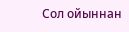Сол ойыннан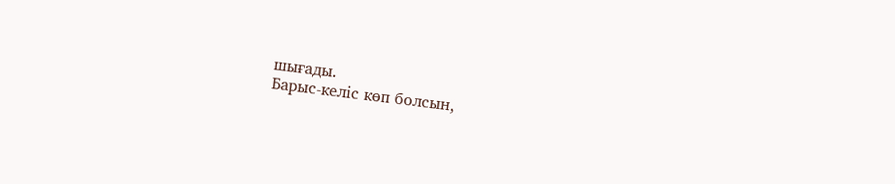шығады.
Барыс-келіс көп болсын,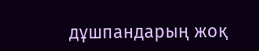дұшпандарың жоқ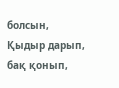болсын,
Қыдыр дарып, бақ қонып,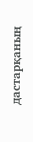дастарқаның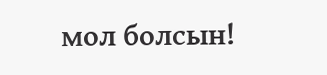мол болсын!